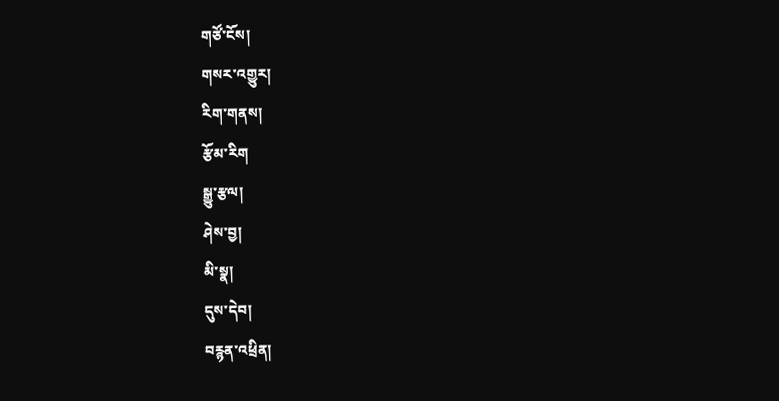གཙོ་ངོས།
གསར་འགྱུར།
རིག་གནས།
རྩོམ་རིག
སྒྱུ་རྩལ།
ཤེས་བྱ།
མི་སྣ།
དུས་དེབ།
བརྙན་འཕྲིན།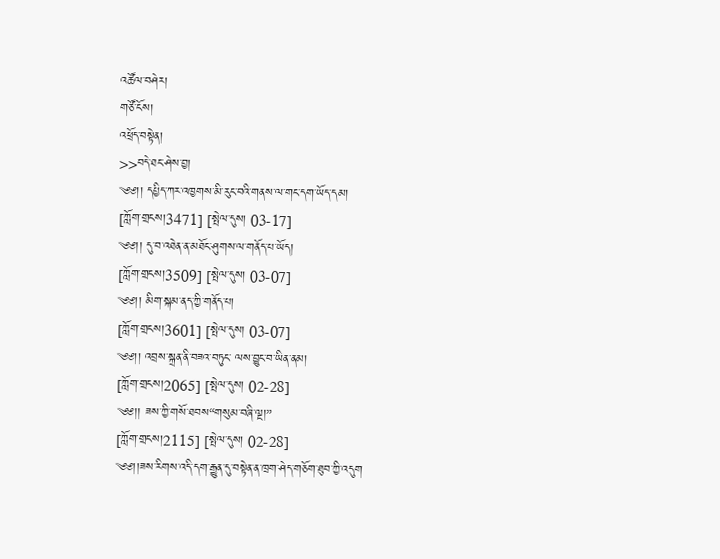འཚོལ་བཤེར།
གཙོ་ངོས།
འཕྲོད་བསྟེན།
>>བདེ་ཐང་ཤེས་བྱ།
༄༅།། དཔྱིད་ཀར་འཁྱགས་མི་རུང་བའི་གནས་ལ་གང་དག་ཡོད་དམ།
[ཀློག་གྲངས།3471] [སྤེལ་དུས། 03-17]
༄༅།། དུ་བ་འཐེན་ན་མཐོང་ཤུགས་ལ་གནོད་པ་ཡོད།
[ཀློག་གྲངས།3509] [སྤེལ་དུས། 03-07]
༄༅།། མིག་སྐམ་ནད་ཀྱི་གནོད་པ།
[ཀློག་གྲངས།3601] [སྤེལ་དུས། 03-07]
༄༅།། འབྲས་སྐྲན་ནི་བཟའ་བཏུང་ ལས་བྱུང་བ་ཡིན་ནམ།
[ཀློག་གྲངས།2065] [སྤེལ་དུས། 02-28]
༄༅།། ཟས་ཀྱི་གསོ་ཐབས“གསུམ་བཞི་ལྔ།”
[ཀློག་གྲངས།2115] [སྤེལ་དུས། 02-28]
༄༅།།ཟས་རིགས་འདི་དག་རྒྱུན་དུ་བསྟེན་ན་ཁྲག་ཤེད་གཅོག་ཐུབ་ཀྱི་འདུག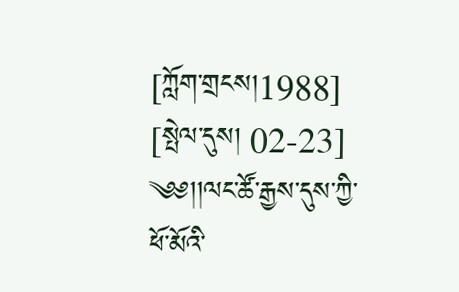[ཀློག་གྲངས།1988] [སྤེལ་དུས། 02-23]
༄༅།།ལང་ཚོ་རྒྱས་དུས་ཀྱི་ཕོ་མོའི་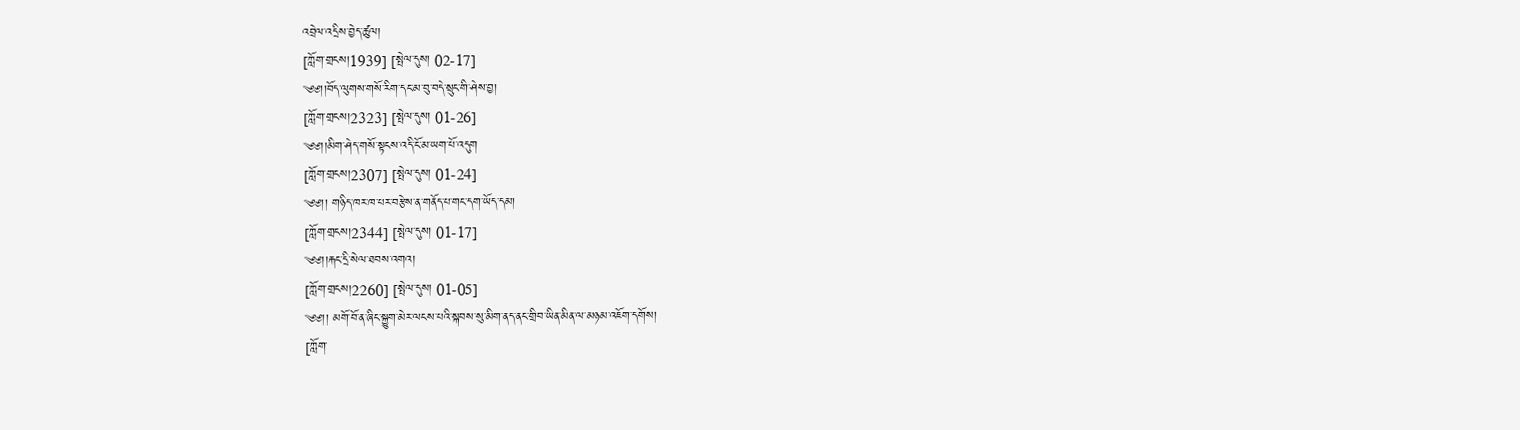འབྲེལ་འདྲིས་བྱེད་ཚུལ།
[ཀློག་གྲངས།1939] [སྤེལ་དུས། 02-17]
༄༅།།བོད་ལུགས་གསོ་རིག་དང་མ་བུ་བདེ་སྲུང་གི་ཤེས་བྱ།
[ཀློག་གྲངས།2323] [སྤེལ་དུས། 01-26]
༄༅།།མིག་ཤེད་གསོ་སྟངས་འདི་ངོ་མ་ཡག་པོ་འདུག
[ཀློག་གྲངས།2307] [སྤེལ་དུས། 01-24]
༄༅།། གཉིད་ཁར་ཁ་པར་བརྩེས་ན་གནོད་པ་གང་དག་ཡོད་དམ།
[ཀློག་གྲངས།2344] [སྤེལ་དུས། 01-17]
༄༅།།རྐང་དྲི་སེལ་ཐབས་འགའ།
[ཀློག་གྲངས།2260] [སྤེལ་དུས། 01-05]
༄༅།། མགོ་བོ་ན་ཞིང་སྐྱུག་མེར་ལངས་པའི་སྐབས་སུ་མིག་ནད་ནང་གྲིབ་ཡིན་མིན་ལ་མཉམ་འཇོག་དགོས།
[ཀློག་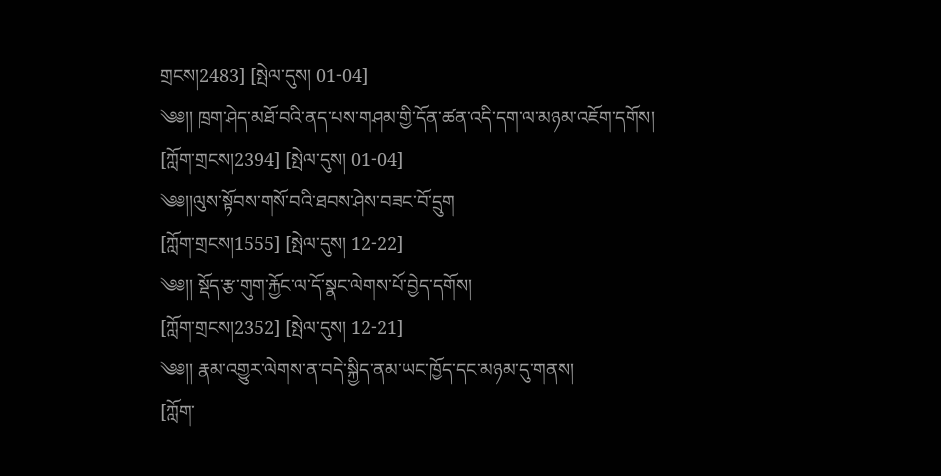གྲངས།2483] [སྤེལ་དུས། 01-04]
༄༅།། ཁྲག་ཤེད་མཐོ་བའི་ནད་པས་གཤམ་གྱི་དོན་ཚན་འདི་དག་ལ་མཉམ་འཇོག་དགོས།
[ཀློག་གྲངས།2394] [སྤེལ་དུས། 01-04]
༄༅།།ལུས་སྟོབས་གསོ་བའི་ཐབས་ཤེས་བཟང་བོ་དྲུག
[ཀློག་གྲངས།1555] [སྤེལ་དུས། 12-22]
༄༅།། སྡོད་རྩ་གུག་རྐྱོང་ལ་དོ་སྣང་ལེགས་པོ་བྱེད་དགོས།
[ཀློག་གྲངས།2352] [སྤེལ་དུས། 12-21]
༄༅།། རྣམ་འགྱུར་ལེགས་ན་བདེ་སྐྱིད་ནམ་ཡང་ཁྱོད་དང་མཉམ་དུ་གནས།
[ཀློག་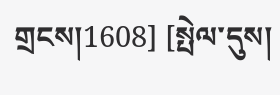གྲངས།1608] [སྤེལ་དུས།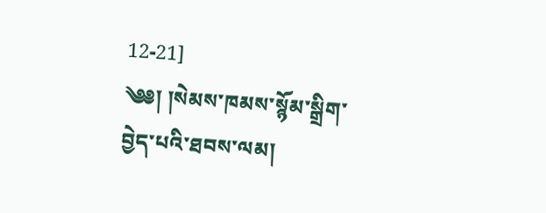12-21]
༄༅། །སེམས་ཁམས་སྙོམ་སྒྲིག་བྱེད་པའི་ཐབས་ལམ།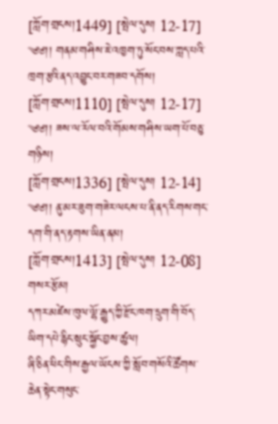[ཀློག་གྲངས།1449] [སྤེལ་དུས། 12-17]
༄༅།། གནམ་གཤིས་ཇེ་འཁྱག་ཏུ་སོང་བས་ཀླད་པའི་ཁྲག་རྩའི་ནད་འབྱུང་བར་གཟབ་དགོས།
[ཀློག་གྲངས།1110] [སྤེལ་དུས། 12-17]
༄༅།། ཟས་ལ་རོལ་བའི་གོམས་གཤིས་ཡག་པོ་བཅུ་གཉིས།
[ཀློག་གྲངས།1336] [སྤེལ་དུས། 12-14]
༄༅།། ནུ་མར་ཟུག་གཟེར་ལངས་པ་ནི་ནད་རིགས་གང་དག་གི་ནད་རྟགས་ཡིན་ནམ།
[ཀློག་གྲངས།1413] [སྤེལ་དུས། 12-08]
གསར་རྩོམ།
དཀར་མཛེས་ཁུལ་ལྷོ་རྒྱུད་ཀྱི་རྫོང་ཁག་དྲུག་གི་བོད་ཡིག་དཔེ་རྙིང་སྲུང་སྐྱོང་བྱས་ཚུལ།
ཞི་ཅིན་ཕིང་གིས་རྒྱལ་ཡོངས་ཀྱི་སློབ་གསོའི་ཚོགས་ཆེན་སྟེང་གསུང་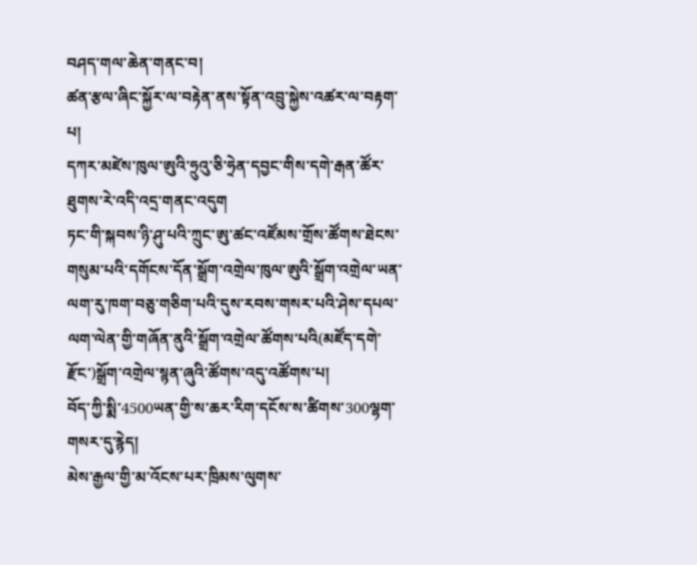བཤད་གལ་ཆེན་གནང་བ།
ཚན་རྩལ་ཞིང་སྐྱོར་ལ་བརྟེན་ནས་སྟོན་འབྲུ་སྐྱེས་འཚར་ལ་བརྟག་པ།
དཀར་མཛེས་ཁུལ་ཨུའི་ཧྲུའུ་ཅི་ཧྲེན་དབྱང་གིས་དགེ་རྒན་ཚོར་ཐུགས་རེ་འདི་འདྲ་གནང་འདུག
ཏང་གི་སྐབས་ཉི་ཤུ་པའི་ཀྲུང་ཨུ་ཚང་འཛོམས་གྲོས་ཚོགས་ཐེངས་གསུམ་པའི་དགོངས་དོན་སྒྲོག་འགྲེལ་ཁུལ་ཨུའི་སྒྲོག་འགྲེལ་ཡན་ལག་རུ་ཁག་བཅུ་གཅིག་པའི་དུས་རབས་གསར་པའི་ཤེས་དཔལ་ལག་ལེན་གྱི་གཞོན་ནུའི་སྒྲོག་འགྲེལ་ཚོགས་པའི(མཛོད་དགེ་རྫོང་)སྒྲོག་འགྲེལ་སྙན་ཞུའི་ཚོགས་འདུ་འཚོགས་པ།
བོད་ཀྱི་སྨི་4500ཡན་གྱི་ས་ཆར་རིག་དངོས་ས་ཚིགས་300ལྷག་གསར་དུ་རྙེད།
མེས་རྒྱལ་གྱི་མ་འོངས་པར་ཁྲིམས་ལུགས་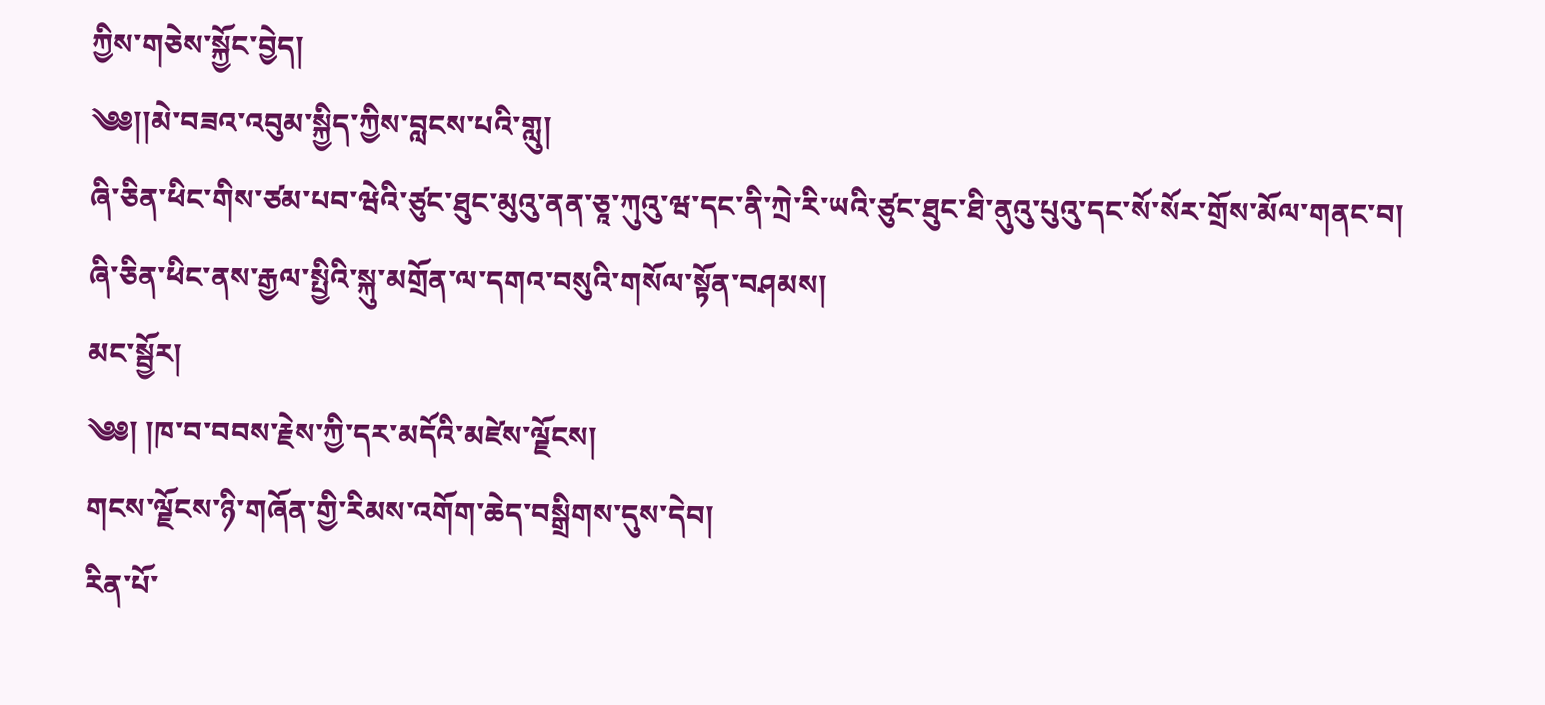ཀྱིས་གཅེས་སྐྱོང་བྱེད།
༄༅།།མེ་བཟའ་འབུམ་སྐྱིད་ཀྱིས་བླངས་པའི་གླུ།
ཞི་ཅིན་ཕིང་གིས་ཙམ་པབ་ཝེའི་ཙུང་ཐུང་མུའུ་ནན་ཅཱ་ཀུའུ་ཝ་དང་ནི་ཀྲེ་རི་ཡའི་ཙུང་ཐུང་ཐི་ནུའུ་པུའུ་དང་སོ་སོར་གྲོས་མོལ་གནང་བ།
ཞི་ཅིན་ཕིང་ནས་རྒྱལ་སྤྱིའི་སྐུ་མགྲོན་ལ་དགའ་བསུའི་གསོལ་སྟོན་བཤམས།
མང་སྦྱོར།
༄༅། །ཁ་བ་བབས་རྗེས་ཀྱི་དར་མདོའི་མཛེས་ལྗོངས།
གངས་ལྗོངས་ཉི་གཞོན་གྱི་རིམས་འགོག་ཆེད་བསྒྲིགས་དུས་དེབ།
རིན་པོ་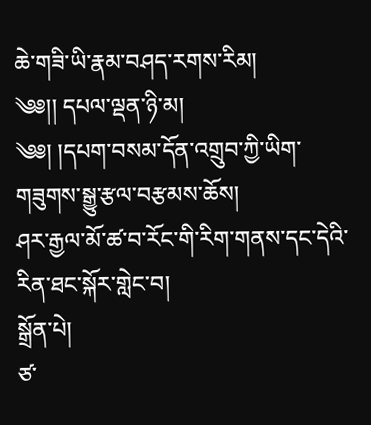ཆེ་གཟི་ཡི་རྣམ་བཤད་རགས་རིམ།
༄༅།། དཔལ་ལྡན་ཉི་མ།
༄༅། །དཔག་བསམ་དོན་འགྲུབ་ཀྱི་ཡིག་གཟུགས་སྒྱུ་རྩལ་བརྩམས་ཆོས།
ཤར་རྒྱལ་མོ་ཚ་བ་རོང་གི་རིག་གནས་དང་དེའི་རིན་ཐང་སྐོར་གླེང་བ།
སྒྲོན་པེ།
ཙ་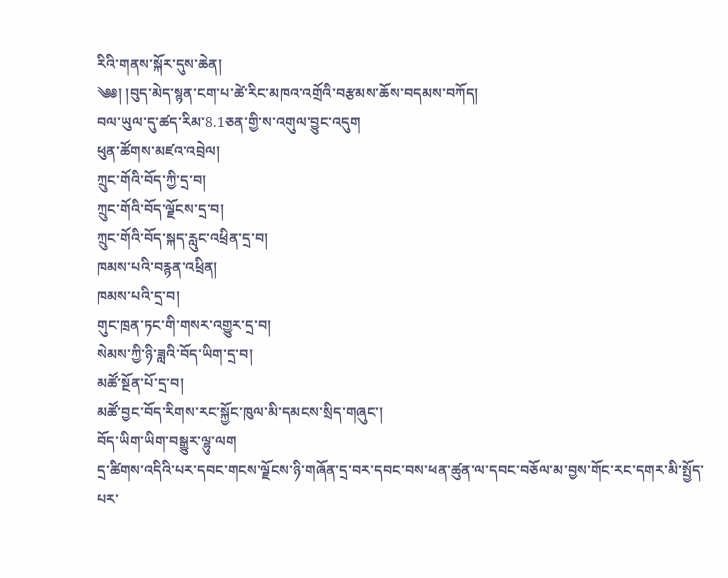རིའི་གནས་སྐོར་དུས་ཆེན།
༄༅། །བུད་མེད་སྙན་ངག་པ་ཚེ་རིང་མཁའ་འགྲོའི་བརྩམས་ཆོས་བདམས་བཀོད།
བལ་ཡུལ་དུ་ཚད་རིམ་8.1ཅན་གྱི་ས་འགུལ་བྱུང་འདུག
ཕུན་ཚོགས་མཛའ་འབྲེལ།
ཀྲུང་གོའི་བོད་ཀྱི་དྲ་བ།
ཀྲུང་གོའི་བོད་ལྗོངས་དྲ་བ།
ཀྲུང་གོའི་བོད་སྐད་རླུང་འཕྲིན་དྲ་བ།
ཁམས་པའི་བརྙན་འཕྲིན།
ཁམས་པའི་དྲ་བ།
གུང་ཁྲན་ཏང་གི་གསར་འགྱུར་དྲ་བ།
སེམས་ཀྱི་ཉི་ཟླའི་བོད་ཡིག་དྲ་བ།
མཚོ་སྔོན་པོ་དྲ་བ།
མཚོ་བྱང་བོད་རིགས་རང་སྐྱོང་ཁུལ་མི་དམངས་སྲིད་གཞུང་།
བོད་ཡིག་ཡིག་བསྒྱུར་ལྷུ་ལག
དྲ་ཚིགས་འདིའི་པར་དབང་གངས་ལྗོངས་ཉི་གཞོན་དྲ་བར་དབང་བས་ཕན་ཚུན་ལ་དབང་བཅོལ་མ་བྱས་གོང་རང་དགར་མི་སྤྱོད་པར་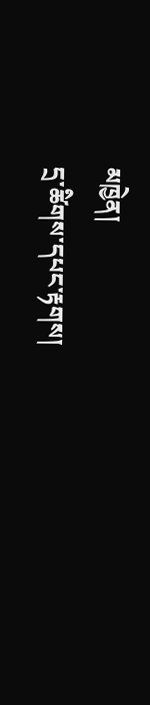མཁྱེན།
དྲ་ཚིགས་དཔང་རྟགས།